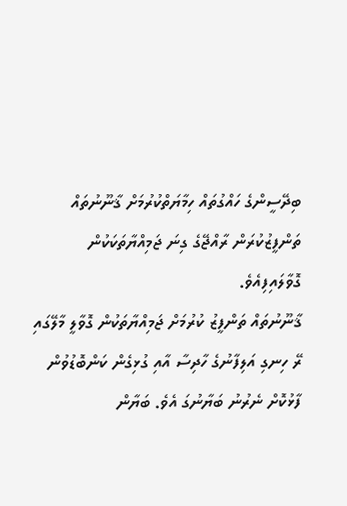ބިދޭސީންގެ ހައްގުތައް ހިމާޔަތްކުރުމަށް ޤާނޫނުތައް ތަންފީޒުކުރަން ރާއްޖޭގެ ގިނަ ޖަމިއްޔާތަކަކުން ގޮވާލައިފިއެވެ.
ޤާނޫނުތައް ތަންފީޒު ކުރުމަށް ޖަމިއްޔާތަކުން ގޮވާލީ މާލޭގައި ރޭ ހިނގި އަލިފާނުގެ ހާދިސާ އާއި ގުޅިގެން ކަންބޮޑުވުން ފާޅުކޮށް ނެރުނު ބަޔާނުގަ އެވެ. ބަޔާން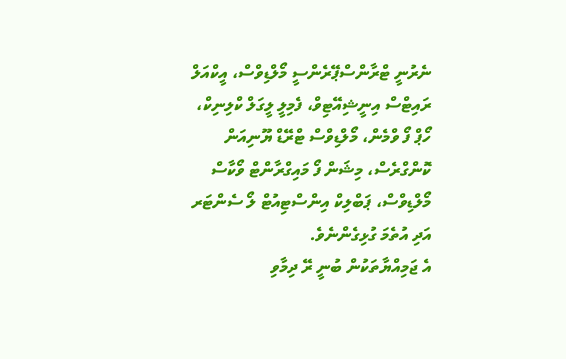ނެރުނީ ޓްރާންސްޕޭރެންސީ މޯލްޑިވްސް، އީކްއަލް ރައިޓްސް އިނީޝިއޭޓިވް، ފެމިލީ ލީގަލް ކްލިނިކް، ހޯޕް ފޯ ވްމެން، މޯލްޑިވްސް ޓްރޭޑް ޔޫނިއަން ކޮންގްރެސް، މިޝަން ފޯ މައިގްރާންޓް ވޯކާސް މޯލްޑިވްސް، ޕަބްލިކް އިންސްޓިއުޓް ލޯ ސެންޓަރ އަދި އުތެމަ ގުޅިގެންނެވެ.
އެ ޖަމިއްޔާތަކުން ބުނީ ރޭ ދިމާވި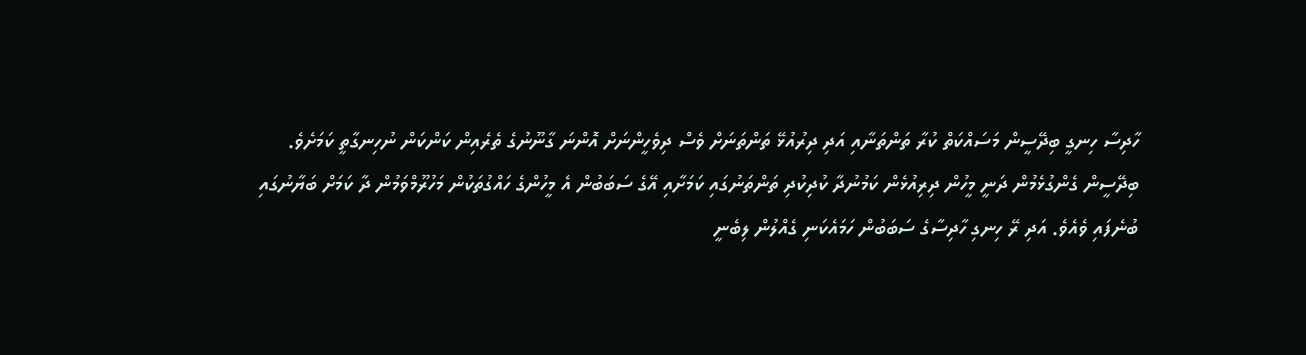ހާދިސާ ހިނގީ ބިދޭސީން މަސައްކަތް ކުރާ ތަންތަނާއި އަދި ދިރުއުޅޭ ތަންތަނަށް ވެސް ދިވެހީންނަށް އޮންނަ ގާނޫނުގެ ތެރެއިން ކަންކަން ނުހިނގާތީ ކަމަށެވެ.
ބިދޭސީން ގެންގުޅެމުން ދަނީ މީހުން ދިރިއުޅެން ކަމުނުދާ ކުދިކުދި ތަންތަނުގައި ކަމަށާއި އޭގެ ސަބަބުން އެ މީހުންގެ ހައްގުތަކުން މަހުރޫމްވަމުން ދާ ކަމަށް ބަޔާނުގައި ބުނެފައި ވެއެވެ. އަދި ރޭ ހިނގި ހާދިސާގެ ސަބަބުން ހަމައެކަނި ގެއްލުން ލިބެނީ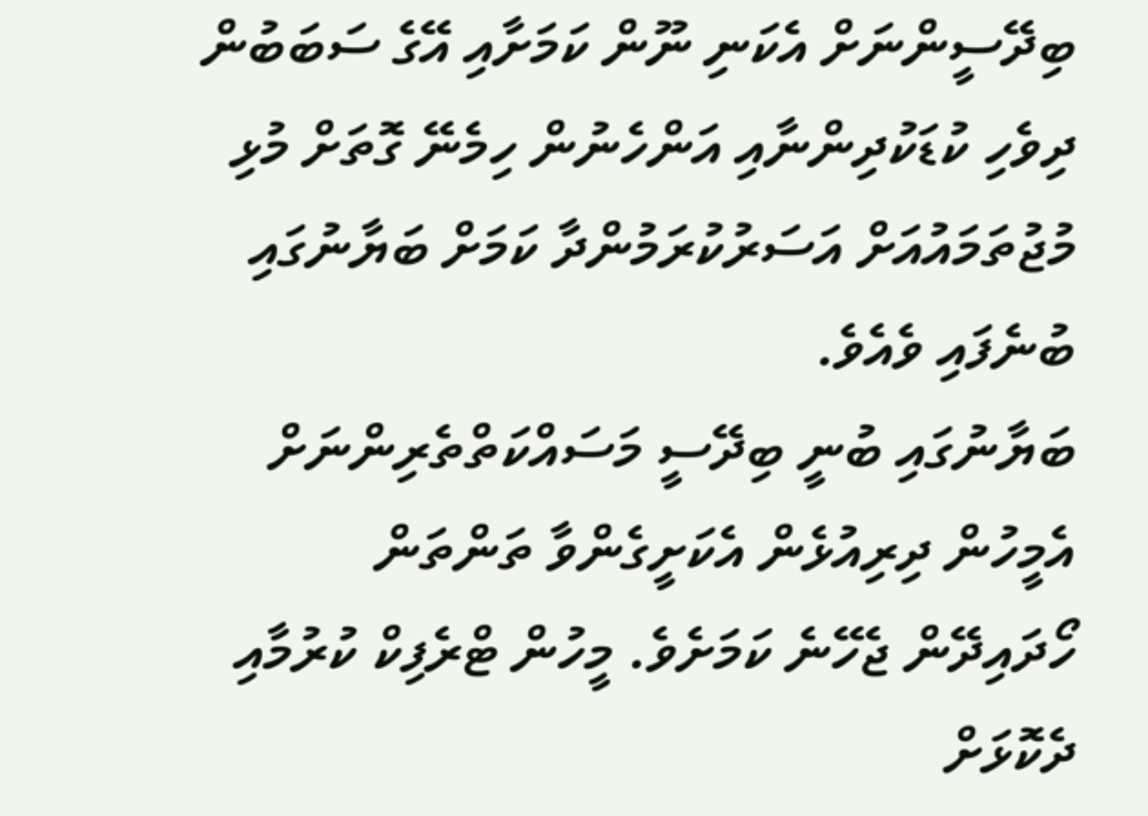ބިދޭސީންނަށް އެކަނި ނޫން ކަމަށާއި އޭގެ ސަބަބުން ދިވެހި ކުޑަކުދިންނާއި އަންހެނުން ހިމެނޭ ގޮތަށް މުޅި މުޖުތަމައުއަށް އަސަރުކުރަމުންދާ ކަމަށް ބަޔާނުގައި ބުނެފައި ވެއެވެ.
ބަޔާނުގައި ބުނީ ބިދޭސީ މަސައްކަތްތެރިންނަށް އެމީހުން ދިރިއުޅެން އެކަށީގެންވާ ތަންތަން ހޯދައިދޭން ޖެހޭނެ ކަމަށެވެ. މީހުން ޓްރެފިކް ކުރުމާއި ދެކޮޅަށް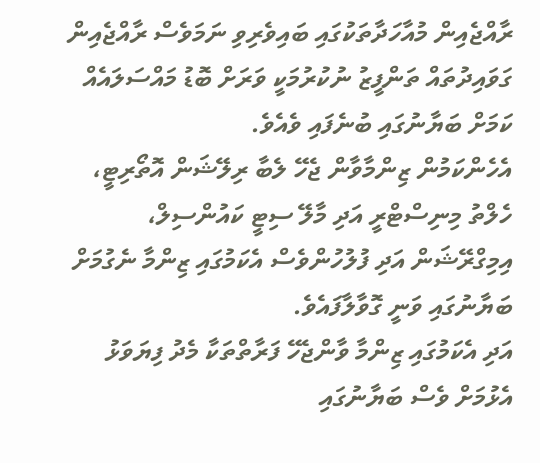ރާއްޖެއިން މުއާހަދާތަކުގައި ބައިވެރިވި ނަމަވެސް ރާއްޖެއިން ގަވައިދުތައް ތަންފީޒު ނުކުރުމަކީ ވަރަށް ބޮޑު މައްސަލައެއް ކަމަށް ބަޔާނުގައި ބުނެފައި ވެއެވެ.
އެހެންކަމުން ޒިންމާވާން ޖެހޭ ލެބާ ރިލޭޝަން އޮތޯރިޓީ، ހެލްތު މިނިސްޓްރީ އަދި މާލޭ ސިޓީ ކައުންސިލް، އިމިގްރޭޝަން އަދި ފުލުހުންވެސް އެކަމުގައި ޒިންމާ ނެގުމަށް ބަޔާނުގައި ވަނީ ގޮވާލާފައެވެ.
އަދި އެކަމުގައި ޒިންމާ ވާންޖެހޭ ފަރާތްތަކާ މެދު ފިޔަވަޅު އެޅުމަށް ވެސް ބަޔާނުގައި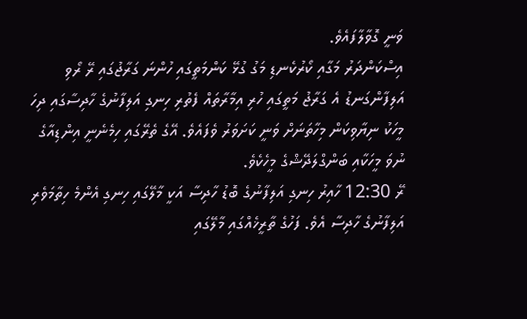ވަނީ ގޮވާލާފައެވެ.
އިސްކަންދަރު މަގާއި ކޯރުކެނޑި މަގު ގުޅޭ ކަންމަތީގައި ހުންނަ ގަރާޖުގައި ރޭ ރޯވި އަލިފާންގަނޑު އެ ގަރާޖު މަތީގައި ހުރި އިމާރާތައް ފެތުރި ހިނގި އަލިފާނުގެ ހާދިސާގައި ދިހަ މީހަކު ނިޔާވިކަން މިހާތަނަށް ވަނީ ކަށަވަރު ވެފައެވެ. އޭގެ ތެރޭގައި ހިމެނެނީ އިންޑިއާގެ ނުވަ މީހަކާއި ބަންގްލަދޭޝްގެ މީހެކެވެ.
ރޭ 12:30 ހާއިރު ހިނގި އަލިފާނުގެ ބޮޑު ހާދިސާ އަކީ މާލޭގައި ހިނގި އެންމެ ހިތާމަވެރި އަލިފާނުގެ ހާދިސާ އެވެ. ފަހުގެ ތާރީޚެއްގައި މާލޭގައި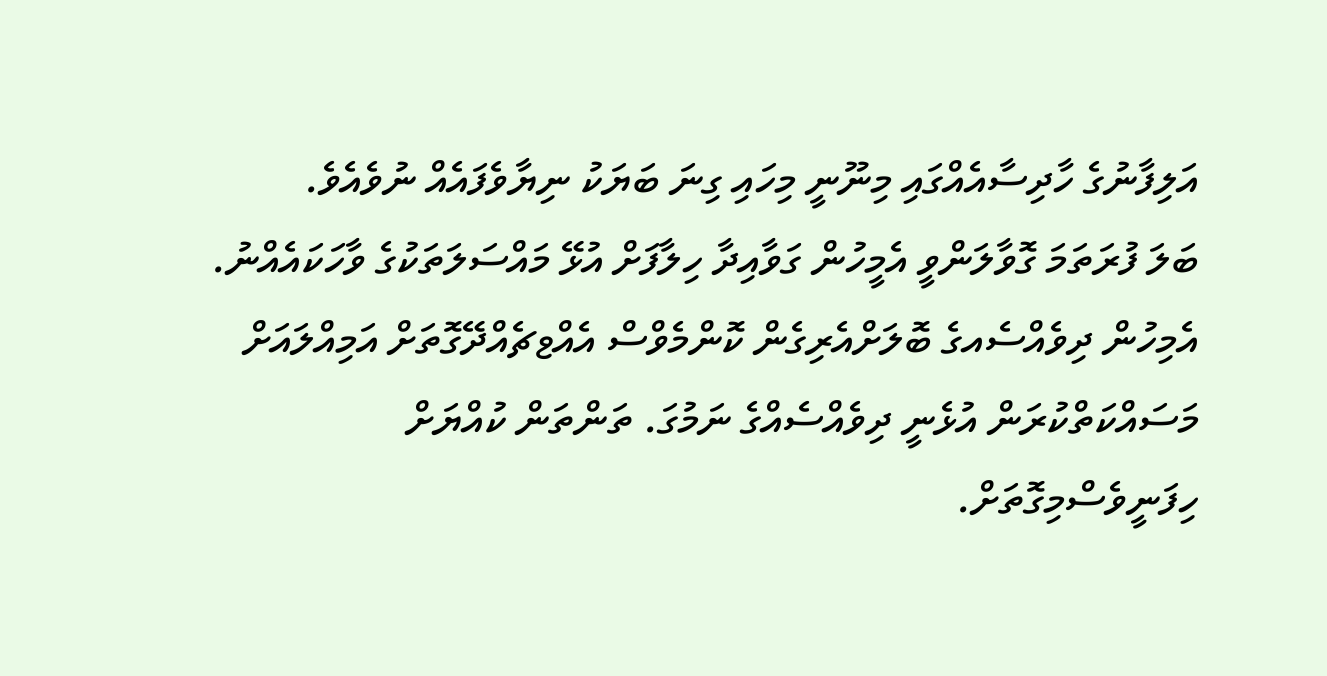އަލިފާނުގެ ހާދިސާއެއްގައި މިނޫނީ މިހައި ގިނަ ބަޔަކު ނިޔާވެފައެއް ނުވެއެވެ.
ބަލަ ފުރަތަމަ ގޮވާލަންވީ އެމީހުން ގަވާއިދާ ހިލާފަށް އުޅޭ މައްސަލަތަކުގެ ވާހަކައެއްނު. އެމިހުން ދިވެއްސެއގެ ބޮލަށްއެރިގެން ކޮންމެވްސް އެއްޱޗެއްދޭގޮތަށް އަމިއްލައަށް މަސައްކަތްކުރަން އުޅެނީ ދިވެއްސެއްގެ ނަމުގަ. ތަންތަން ކުއްޔަށް ހިފަނީވެސްމިގޮތަށް.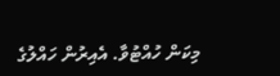މިކަން ހުއްޓުވާ. އެއިރުން ހައްލުގެ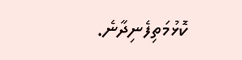ކޮޅުމަތިފެނިދާނެ.